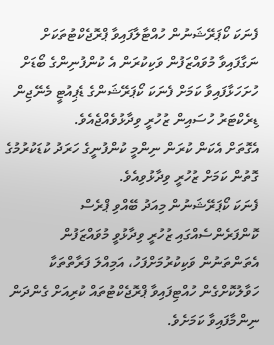ފެނަކަ ކޯޕަރޭޝަނުން ހުއްޓާލާފައިވާ ޕްރޮޖެކްޓުތަކަށް ނަގާފައިވާ މުވައްޒަފުން ވަކިކުރަން އެ ކުންފުނިންގެ ބޯޑަށް ހުށަހަޅާފައިވާ ކަމަށް ފެނަކަ ކޯޕަރޭޝަންގެ ޑެޕިއުޓީ މެނޭޖިން ޑިރެކްޓަރު ހުސައިން ޒުހުރީ ވިދާޅުވެއްޖެއެވެ.
އެގޮތަށް އެކަން ކުރަން ނިންމީ ކުންފުނީގެ ހަރަދު ކުޑަކުރުމުގެ ގޮތުން ކަމަށް ޒުހުރީ ވިދާޅުވިއެވެ.
ފެނަކަ ކޯޕަރޭޝަނުން މިއަދު ބޭއްވި ޕްރެސް ކޮންފަރެންސެއްގައި ޒުހުރީ ވިދާޅުވީ މުވައްޒަފުން އެތަންތަނުން ވަކިކުރުމަށްފަހު، އަމިއްލަ ފަރާތްތަކާ ހަވާލުކޮށްގެން ހުއްޓިފައިވާ ޕްރޮޖެކްޓުތައް ކުރިއަށް ގެންދަން ނިންމާފައިވާ ކަމަށެވެ.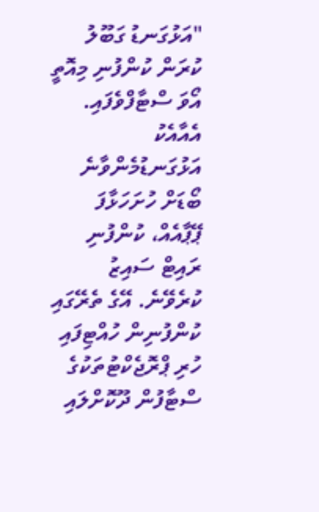"އަޅުގަނޑު ގަބޫލު ކުރަން ކުންފުނި މިއޮތީ އޯވަ ސްޓާފްވެފައި. އެއާއެކު އަޅުގަނޑުމެންވާނެ ބޯޑަށް ހުށަހަޅާފަ ޕޭޕާއެއް، ކުންފުނި ރައިޓް ސައިޒު ކުރެވޭނެ. އޭގެ ތެރޭގައި ކުންފުނިން ހުއްޓިފައި ހުރި ޕްރޮޖެކްޓުތަކުގެ ސްޓާފުން ދޫކޮށްލައި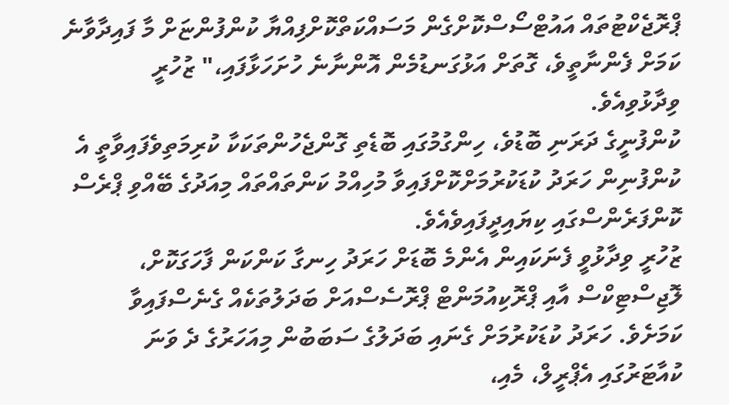ޕްރޮޖެކްޓުތައް އައުޓްސޯސްކޮށްގެން މަސައްކަތްކޮށްފިއްޔާ ކުންފުންޏަށް މާ ފައިދާވާނެ ކަމަށް ފެންނާތީވެ، ގޮތަށް އަޅުގަނޑުމެން އޮންނާނެ ހުށަހަޅާފައި،" ޒުހުރީ ވިދާޅުވިއެވެ.
ކުންފުނީގެ ދަރަނި ބޮޑުވެ، ހިންގުމުގައި ބޮޑެތި ގޮންޖެހުންތަކަކާ ކުރިމަތިވެފައިވާތީ އެ ކުންފުނިން ހަރަދު ކުޑަކުރުމަށްކޮށްފައިވާ މުހިއްމު ކަންތައްތައް މިއަދުގެ ބޭއްވި ޕްރެސް ކޮންފަރެންސްގައި ކިޔައިދީފައިވެއެވެ.
ޒުހުރީ ވިދާޅުވީ ފެނަކައިން އެންމެ ބޮޑަށް ހަރަދު ހިނގާ ކަންކަން ފާހަގަކޮށް، ލޮޖިސްޓިކްސް އާއި ޕްރޮކިއުމަންޓް ޕްރޮސެސްއަށް ބަދަލުތަކެއް ގެނެސްފައިވާ ކަމަށެވެ. ހަރަދު ކުޑަކުރުމަށް ގެނައި ބަދަލުގެ ސަބަބުން މިއަހަރުގެ ދެ ވަނަ ކުއާޓަރުގައި އެޕްރީލް، މެއި،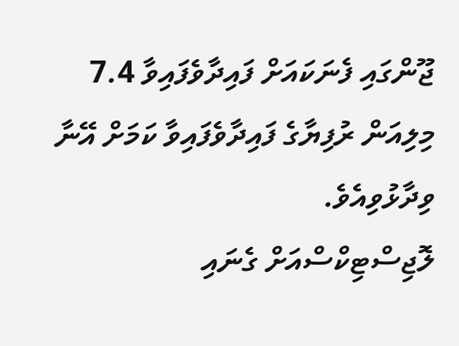ޖޫންގައި ފެނަކައަށް ފައިދާވެފައިވާ 7.4 މިލިއަން ރުފިޔާގެ ފައިދާވެފައިވާ ކަމަށް އޭނާ ވިދާޅުވިއެވެ.
ލޮޖިސްޓިކްސްއަށް ގެނައި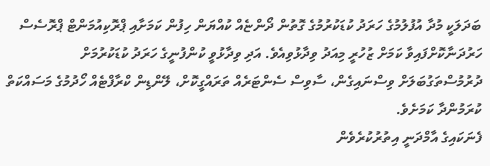ބަދަލަކީ މުދާ އުފުލުމުގެ ހަރަދު ކުޑަކުރުމުގެ ގޮތުން ދޯންޏެއް ކުއްޔަން ހިފުން ކަމަށާއި ޕްރޮކިއުމަންޓް ޕްރޮސެސް ހަރުދަނާކޮށްފައިވާ ކަމަށް ޒުހުރީ މިއަދު ވިދާޅުވިއެވެ. އަދި ވިދާޅުވީ ކުންފުނީގެ ހަރަދު ކުޑަކުރުމަށް ދުރުމުސްތަގުބަލަށް ވިސްނައިގެން، ސާވިސް ސެންޓަރެއް ތަރައްގީކޮށް، ލޭންޑިން ކްރާފްޓެއް ހޯދުމުގެ މަސައްކަތް ކުރަމުންދާ ކަމަށެވެ.
ފެނަކައިގެ އާމްދަނީ އިތުރުކުރެވެން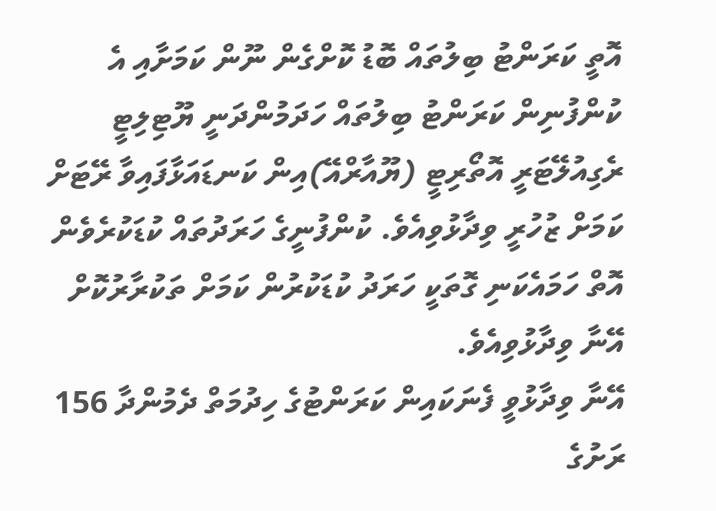އޮތީ ކަރަންޓު ބިލުތައް ބޮޑު ކޮށްގެން ނޫން ކަމަށާއި އެ ކުންފުނިން ކަރަންޓު ބިލުތައް ހަދަމުންދަނީ ޔޫޓިލިޓީ ރެގިއުލޭޓަރީ އޮތޯރިޓީ (ޔޫއާރްއޭ)އިން ކަނޑައަޅާފައިވާ ރޭޓަށް ކަމަށް ޒުހުރީ ވިދާޅުވިއެވެ. ކުންފުނީގެ ހަރަދުތައް ކުޑަކުރެވެން އޮތް ހަމައެކަނި ގޮތަކީ ހަރަދު ކުޑަކުރުން ކަމަށް ތަކުރާރުކޮށް އޭނާ ވިދާޅުވިއެވެ.
އޭނާ ވިދާޅުވީ ފެނަކައިން ކަރަންޓުގެ ހިދުމަތް ދެމުންދާ 156 ރަށުގެ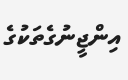އިންޖީނުގެތަކުގެ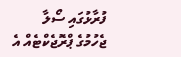ފުރާޅުގައި ސޯލާ ޖެހުމުގެ ޕްރޮޖެކްޓެއް އެ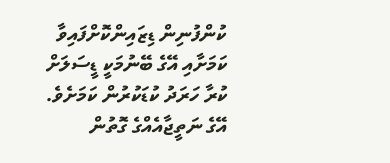ކުންފުނިން ޑިޒައިންކޮށްފައިވާ ކަމަށާއި އޭގެ ބޭނުމަކީ ޑީސަލަށް ކުރާ ހަރަދު ކުޑަކުރުން ކަމަށެވެ. އޭގެ ނަތީޖާއެއްގެ ގޮތުން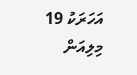އަހަރަކު 19 މިލިއަން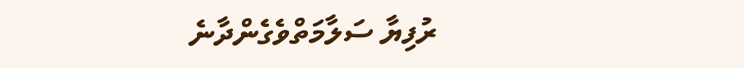ރުފިޔާ ސަލާމަތްވެގެންދާނެ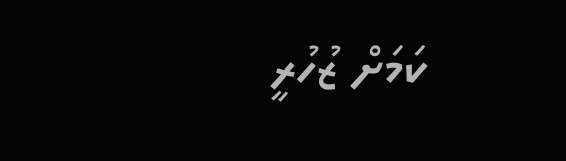ކަމަށް ޒުހުރީ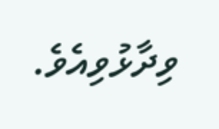ވިދާޅުވިއެވެ.